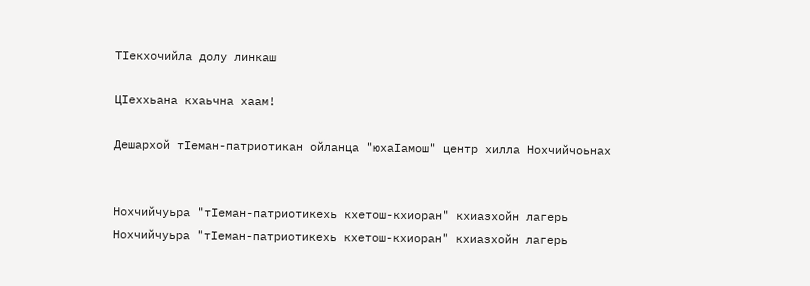ТIекхочийла долу линкаш

ЦIеххьана кхаьчна хаам!

Дешархой тIеман-патриотикан ойланца "юхаIамош" центр хилла Нохчийчоьнах


Нохчийчуьра "тIеман-патриотикехь кхетош-кхиоран" кхиазхойн лагерь
Нохчийчуьра "тIеман-патриотикехь кхетош-кхиоран" кхиазхойн лагерь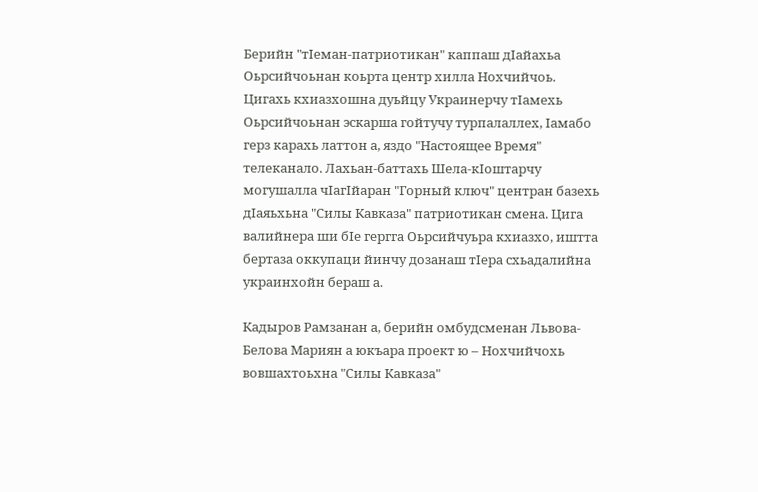Берийн "тIеман-патриотикан" каппаш дIайахьа Оьрсийчоьнан коьрта центр хилла Нохчийчоь. Цигахь кхиазхошна дуьйцу Украинерчу тIамехь Оьрсийчоьнан эскарша гойтучу турпалаллех, Iамабо герз карахь латтон а, яздо "Настоящее Время" телеканало. Лахьан-баттахь Шела-кIоштарчу могушалла чIагIйаран "Горный ключ" центран базехь дIаяьхьна "Силы Кавказа" патриотикан смена. Цига валийнера ши бIе гергга Оьрсийчуьра кхиазхо, иштта бертаза оккупаци йинчу дозанаш тIера схьадалийна украинхойн бераш а.

Кадыров Рамзанан а, берийн омбудсменан Львова-Белова Мариян а юкъара проект ю – Нохчийчохь вовшахтоьхна "Силы Кавказа"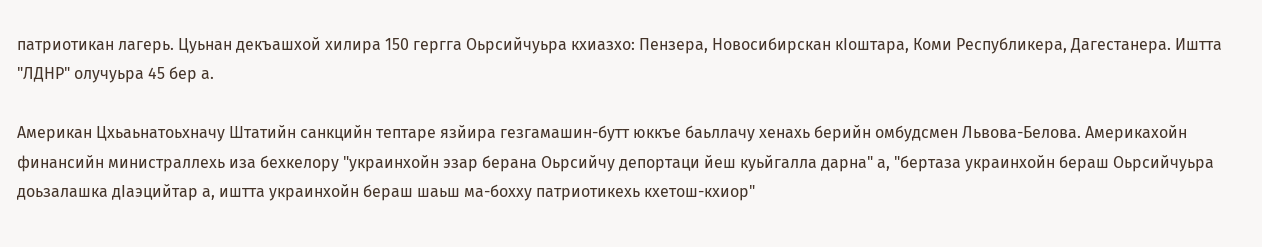патриотикан лагерь. Цуьнан декъашхой хилира 150 гергга Оьрсийчуьра кхиазхо: Пензера, Новосибирскан кIоштара, Коми Республикера, Дагестанера. Иштта "ЛДНР" олучуьра 45 бер а.

Американ Цхьаьнатоьхначу Штатийн санкцийн тептаре язйира гезгамашин-бутт юккъе баьллачу хенахь берийн омбудсмен Львова-Белова. Америкахойн финансийн министраллехь иза бехкелору "украинхойн эзар берана Оьрсийчу депортаци йеш куьйгалла дарна" а, "бертаза украинхойн бераш Оьрсийчуьра доьзалашка дIаэцийтар а, иштта украинхойн бераш шаьш ма-бохху патриотикехь кхетош-кхиор"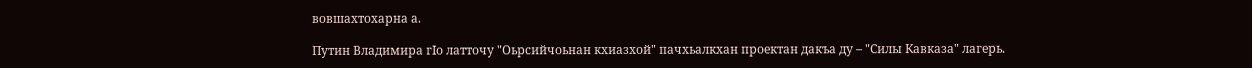вовшахтохарна а.

Путин Владимира гIо латточу "Оьрсийчоьнан кхиазхой" пачхьалкхан проектан дакъа ду – "Силы Кавказа" лагерь.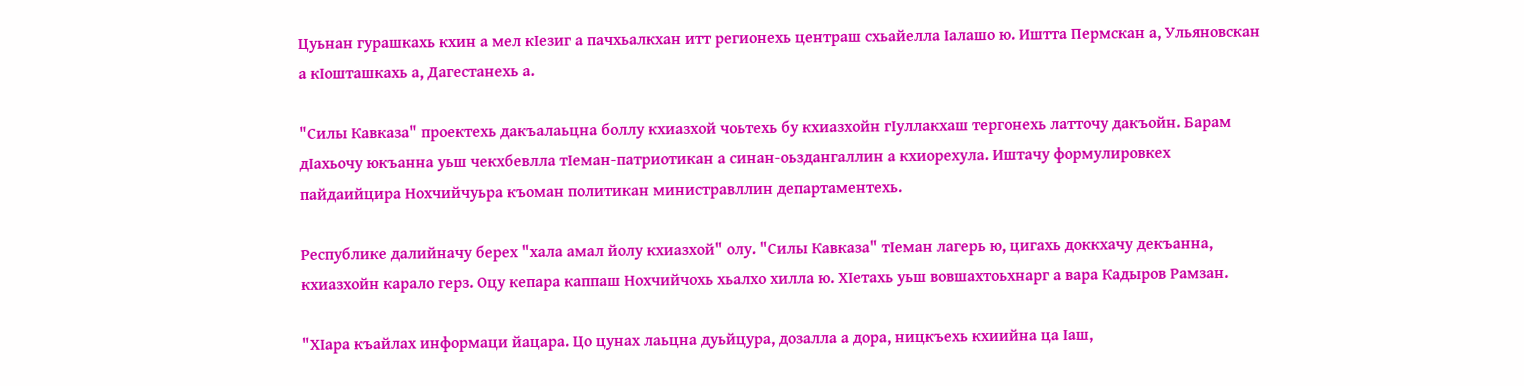Цуьнан гурашкахь кхин а мел кIезиг а пачхьалкхан итт регионехь центраш схьайелла Iалашо ю. Иштта Пермскан а, Ульяновскан а кIошташкахь а, Дагестанехь а.

"Силы Кавказа" проектехь дакъалаьцна боллу кхиазхой чоьтехь бу кхиазхойн гIуллакхаш тергонехь латточу дакъойн. Барам дIахьочу юкъанна уьш чекхбевлла тIеман-патриотикан а синан-оьздангаллин а кхиорехула. Иштачу формулировкех пайдаийцира Нохчийчуьра къоман политикан министравллин департаментехь.

Республике далийначу берех "хала амал йолу кхиазхой" олу. "Силы Кавказа" тIеман лагерь ю, цигахь доккхачу декъанна, кхиазхойн карало герз. Оцу кепара каппаш Нохчийчохь хьалхо хилла ю. ХIетахь уьш вовшахтоьхнарг а вара Кадыров Рамзан.

"ХIара къайлах информаци йацара. Цо цунах лаьцна дуьйцура, дозалла а дора, ницкъехь кхиийна ца Iаш,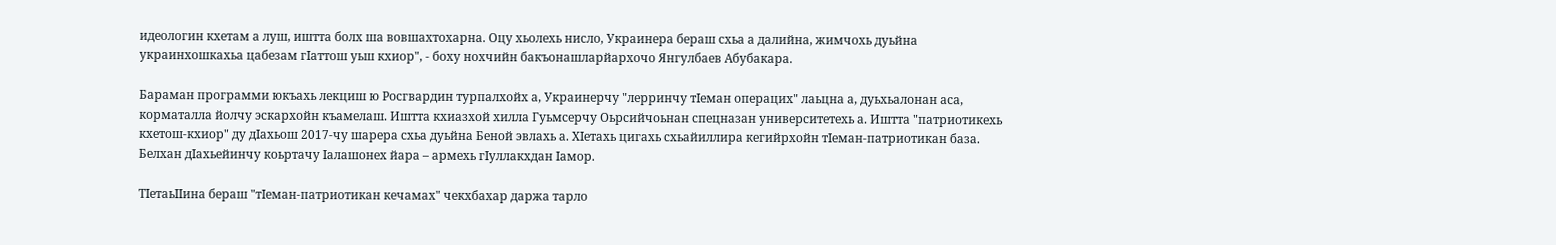идеологин кхетам а луш, иштта болх ша вовшахтохарна. Оцу хьолехь нисло, Украинера бераш схьа а далийна, жимчохь дуьйна украинхошкахьа цабезам гIаттош уьш кхиор", - боху нохчийн бакъонашларйархочо Янгулбаев Абубакара.

Бараман программи юкъахь лекциш ю Росгвардин турпалхойх а, Украинерчу "лерринчу тIеман операцих" лаьцна а, дуьхьалонан аса, корматалла йолчу эскархойн къамелаш. Иштта кхиазхой хилла Гуьмсерчу Оьрсийчоьнан спецназан университетехь а. Иштта "патриотикехь кхетош-кхиор" ду дIахьош 2017-чу шарера схьа дуьйна Беной эвлахь а. ХIетахь цигахь схьайиллира кегийрхойн тIеман-патриотикан база. Белхан дIахьейинчу коьртачу Iалашонех йара – армехь гIуллакхдан Iамор.

ТIетаьIIина бераш "тIеман-патриотикан кечамах" чекхбахар даржа тарло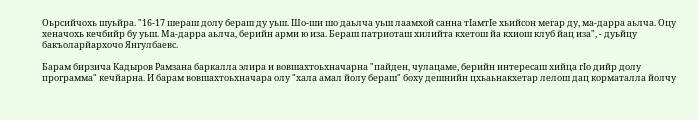Оьрсийчохь шуьйра. "16-17 шераш долу бераш ду уьш. Шо-ши шо даьлча уьш лаамхой санна тIамтIе хьийсон мегар ду, ма-дарра аьлча. Оцу хеначохь кечбийр бу уьш. Ма-дарра аьлча, берийн арми ю иза. Бераш патриоташ хилийта кхетош йа кхиош клуб йац иза", - дуьйцу бакъоларйархочо Янгулбаевс.

Барам бирзича Кадыров Рамзана баркалла элира и вовшахтоьхначарна "пайден, чулацаме, берийн интересаш хийца гIо дийр долу программа" кечйарна. И барам вовшахтоьхначара олу "хала амал йолу бераш" боху дешнийн цхьаьнакхетар лелош дац корматалла йолчу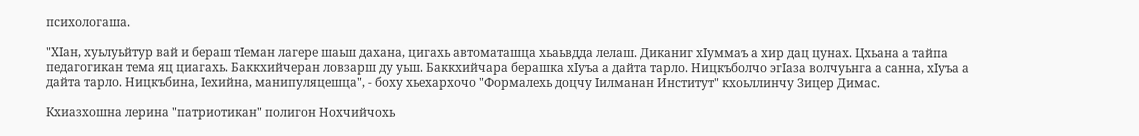психологаша.

"ХIан, хуьлуьйтур вай и бераш тIеман лагере шаьш дахана, цигахь автоматашца хьаьвдда лелаш. Диканиг хIуммаъ а хир дац цунах. Цхьана а тайпа педагогикан тема яц циагахь. Баккхийчеран ловзарш ду уьш. Баккхийчара берашка хIуъа а дайта тарло. Ницкъболчо эгIаза волчуьнга а санна, хIуъа а дайта тарло. Ницкъбина, Iехийна, манипуляцешца", - боху хьехархочо "Формалехь доцчу Iилманан Институт" кхоьллинчу Зицер Димас.

Кхиазхошна лерина "патриотикан" полигон Нохчийчохь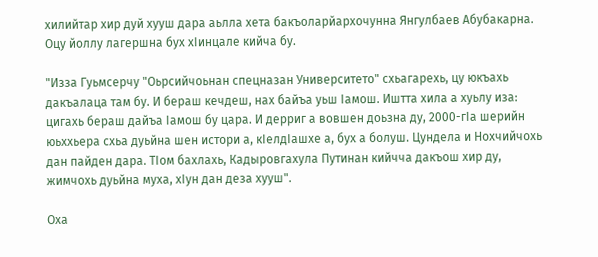хилийтар хир дуй хууш дара аьлла хета бакъоларйархочунна Янгулбаев Абубакарна. Оцу йоллу лагершна бух хIинцале кийча бу.

"Изза Гуьмсерчу "Оьрсийчоьнан спецназан Университето" схьагарехь, цу юкъахь дакъалаца там бу. И бераш кечдеш, нах байъа уьш Iамош. Иштта хила а хуьлу иза: цигахь бераш дайъа Iамош бу цара. И дерриг а вовшен доьзна ду, 2000-гIа шерийн юьххьера схьа дуьйна шен истори а, кIелдIашхе а, бух а болуш. Цундела и Нохчийчохь дан пайден дара. ТIом бахлахь, Кадыровгахула Путинан кийчча дакъош хир ду, жимчохь дуьйна муха, хIун дан деза хууш".

Оха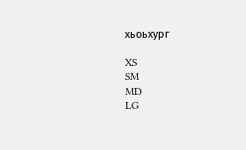хьоьхург

XS
SM
MD
LG